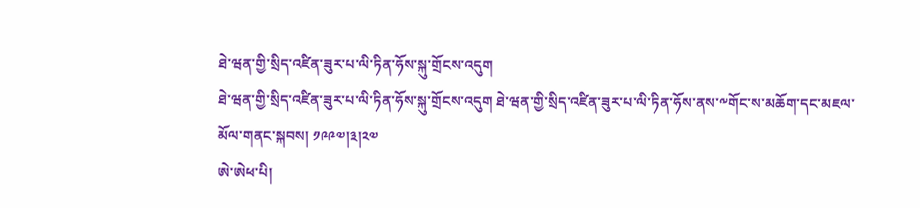ཐེ་ཝན་གྱི་སྲིད་འཛིན་ཟུར་པ་ལི་ཏིན་ཧོས་སྐུ་གྲོངས་འདུག
ཐེ་ཝན་གྱི་སྲིད་འཛིན་ཟུར་པ་ལི་ཏིན་ཧོས་སྐུ་གྲོངས་འདུག ཐེ་ཝན་གྱི་སྲིད་འཛིན་ཟུར་པ་ལི་ཏིན་ཧོས་ནས་༸གོང་ས་མཆོག་དང་མཇལ་མོལ་གནང་སྐབས། ༡༩༩༧།༣།༢༧
ཨེ་ཨེཕ་པི།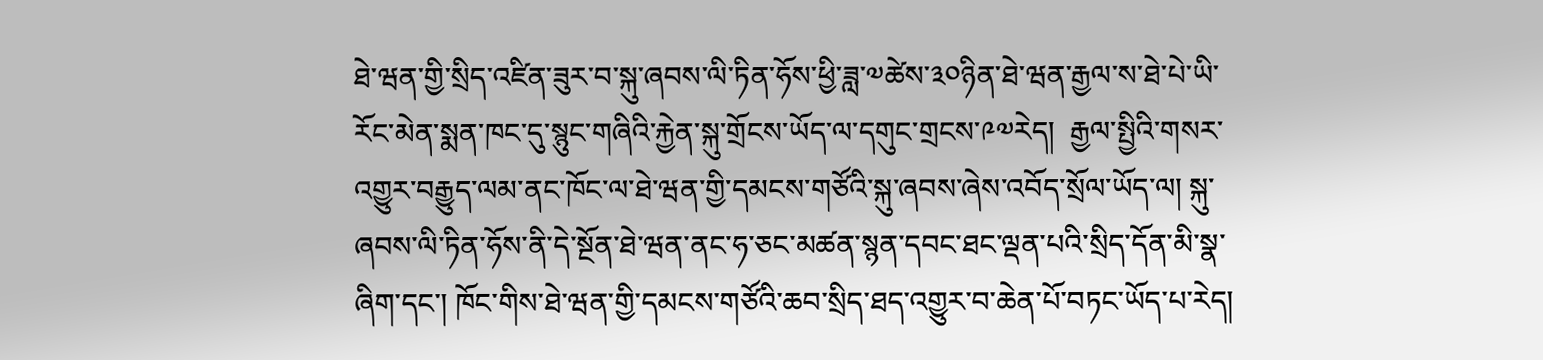ཐེ་ཝན་གྱི་སྲིད་འཛིན་ཟུར་བ་སྐུ་ཞབས་ལི་ཏིན་ཧོས་ཕྱི་ཟླ་༧ཚེས་༣༠ཉིན་ཐེ་ཝན་རྒྱལ་ས་ཐེ་པེ་ཡི་རོང་མེན་སྨན་ཁང་དུ་སྙུང་གཞིའི་རྐྱེན་སྐུ་གྲོངས་ཡོད་ལ་དགུང་གྲངས་༩༧རེད།  རྒྱལ་སྤྱིའི་གསར་འགྱུར་བརྒྱུད་ལམ་ནང་ཁོང་ལ་ཐེ་ཝན་གྱི་དམངས་གཙོའི་སྐུ་ཞབས་ཞེས་འབོད་སྲོལ་ཡོད་ལ། སྐུ་ཞབས་ལི་ཏིན་ཧོས་ནི་དེ་སྔོན་ཐེ་ཝན་ནང་ཧ་ཅང་མཚན་སྙན་དབང་ཐང་ལྡན་པའི་སྲིད་དོན་མི་སྣ་ཞིག་དང་། ཁོང་གིས་ཐེ་ཝན་གྱི་དམངས་གཙོའི་ཆབ་སྲིད་ཐད་འགྱུར་བ་ཆེན་པོ་བཏང་ཡོད་པ་རེད།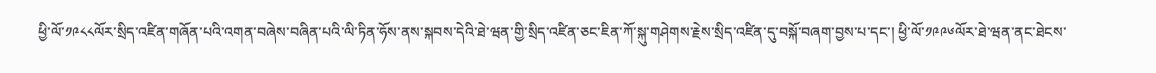ཕྱི་ལོ་༡༩༨༨ལོར་སྲིད་འཛིན་གཞོན་པའི་འགན་བཞེས་བཞིན་པའི་ལི་ཏིན་ཧོས་ནས་སྐབས་དེའི་ཐེ་ཝན་གྱི་སྲིད་འཛིན་ཅང་ཇིན་ཀོ་སྐུ་གཤེགས་རྗེས་སྲིད་འཛིན་དུ་བསྐོ་བཞག་བྱས་པ་དང་། ཕྱི་ལོ་༡༩༩༦ལོར་ཐེ་ཝན་ནང་ཐེངས་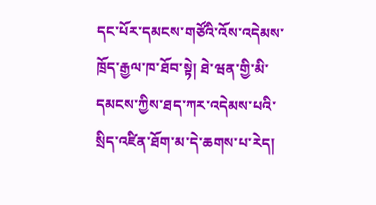དང་པོར་དམངས་གཙོའི་འོས་འདེམས་ཁྲོད་རྒྱལ་ཁ་ཐོབ་སྟེ། ཐེ་ཝན་གྱི་མི་དམངས་ཀྱིས་ཐད་ཀར་འདེམས་པའི་སྲིད་འཛིན་ཐོག་མ་དེ་ཆགས་པ་རེད།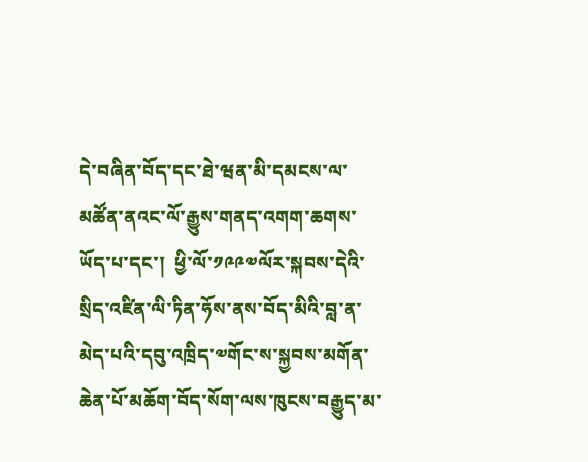དེ་བཞིན་བོད་དང་ཐེ་ཝན་མི་དམངས་ལ་མཚོན་ནའང་ལོ་རྒྱུས་གནད་འགག་ཆགས་ཡོད་པ་དང་།  ཕྱི་ལོ་༡༩༩༧ལོར་སྐབས་དེའི་སྲིད་འཛིན་ལི་ཏིན་ཧོས་ནས་བོད་མིའི་བླ་ན་མེད་པའི་དབུ་འཁྲིད་༧གོང་ས་སྐྱབས་མགོན་ཆེན་པོ་མཆོག་བོད་སོག་ལས་ཁུངས་བརྒྱུད་མ་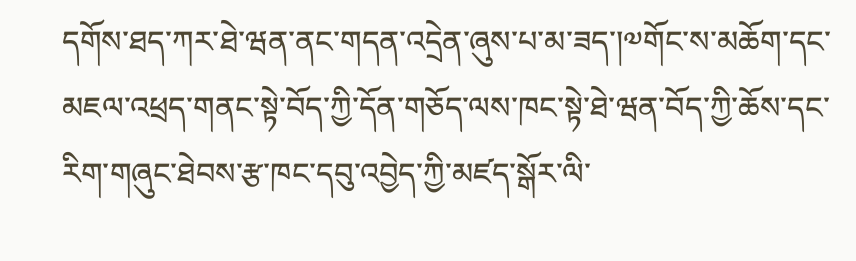དགོས་ཐད་ཀར་ཐེ་ཝན་ནང་གདན་འདྲེན་ཞུས་པ་མ་ཟད་།༧གོང་ས་མཆོག་དང་མཇལ་འཕྲད་གནང་སྟེ་བོད་ཀྱི་དོན་གཅོད་ལས་ཁང་སྟེ་ཐེ་ཝན་བོད་ཀྱི་ཆོས་དང་རིག་གཞུང་ཐེབས་རྩ་ཁང་དབུ་འབྱེད་ཀྱི་མཛད་སྒོར་ལི་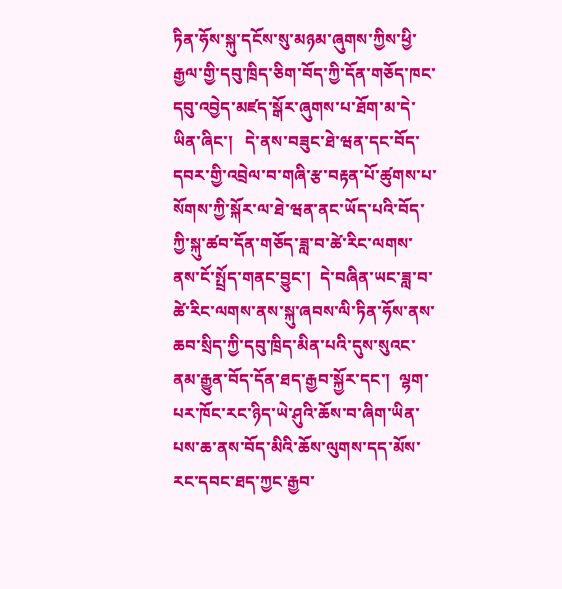ཏིན་ཧོས་སྐུ་དངོས་སུ་མཉམ་ཞུགས་ཀྱིས་ཕྱི་རྒྱལ་གྱི་དབུ་ཁྲིད་ཅིག་བོད་ཀྱི་དོན་གཅོད་ཁང་དབུ་འབྱེད་མཛད་སྒོར་ཞུགས་པ་ཐོག་མ་དེ་ཡིན་ཞིང་།   དེ་ནས་བཟུང་ཐེ་ཝན་དང་བོད་དབར་གྱི་འབྲེལ་བ་གཞི་རྩ་བརྟན་པོ་ཚུགས་པ་སོགས་ཀྱི་སྐོར་ལ་ཐེ་ཝན་ནང་ཡོད་པའི་བོད་ཀྱི་སྐུ་ཚབ་དོན་གཅོད་ཟླ་བ་ཚེ་རིང་ལགས་ནས་ངོ་སྤྲོད་གནང་བྱུང་།  དེ་བཞིན་ཡང་ཟླ་བ་ཚེ་རིང་ལགས་ནས་སྐུ་ཞབས་ལི་ཏིན་ཧོས་ནས་ཆབ་སྲིད་ཀྱི་དབུ་ཁྲིད་མིན་པའི་དུས་སུའང་ནམ་རྒྱུན་བོད་དོན་ཐད་རྒྱབ་སྐྱོར་དང་།  ལྷག་པར་ཁོང་རང་ཉིད་ཡེ་ཤུའི་ཆོས་བ་ཞིག་ཡིན་པས་ཆ་ནས་བོད་མིའི་ཆོས་ལུགས་དད་མོས་རང་དབང་ཐད་ཀྱང་རྒྱབ་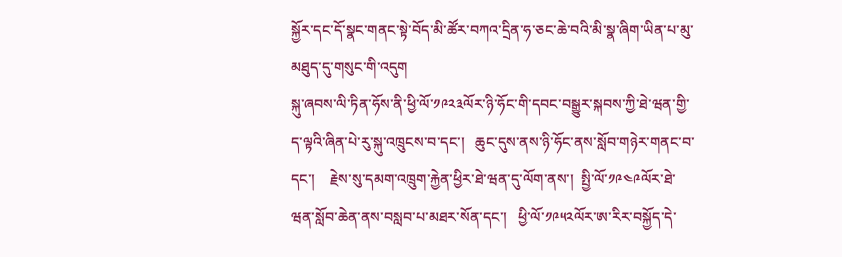སྐྱོར་དང་དོ་སྣང་གནང་སྟེ་བོད་མི་ཚོར་བཀའ་དྲིན་ཧ་ཅང་ཆེ་བའི་མི་སྣ་ཞིག་ཡིན་པ་མུ་མཐུད་དུ་གསུང་གི་འདུག
སྐུ་ཞབས་ལི་ཏིན་ཧོས་ནི་ཕྱི་ལོ་༡༩༢༣ལོར་ཉི་ཧོང་གི་དབང་བསྒྱུར་སྐབས་ཀྱི་ཐེ་ཝན་གྱི་ད་ལྟའི་ཞིན་པེ་རུ་སྐུ་འཁྲུངས་བ་དང་།   ཆུང་དུས་ནས་ཉི་ཧོང་ནས་སློབ་གཉེར་གནང་བ་དང་།    རྗེས་སུ་དམག་འཁྲུག་རྐྱེན་ཕྱིར་ཐེ་ཝན་དུ་ལོག་ནས་།  སྤྱི་ལོ་༡༩༤༩ལོར་ཐེ་ཝན་སློབ་ཆེན་ནས་བསླབ་པ་མཐར་སོན་དང་།   ཕྱི་ལོ་༡༩༥༢ལོར་ཨ་རིར་བསྐྱོད་དེ་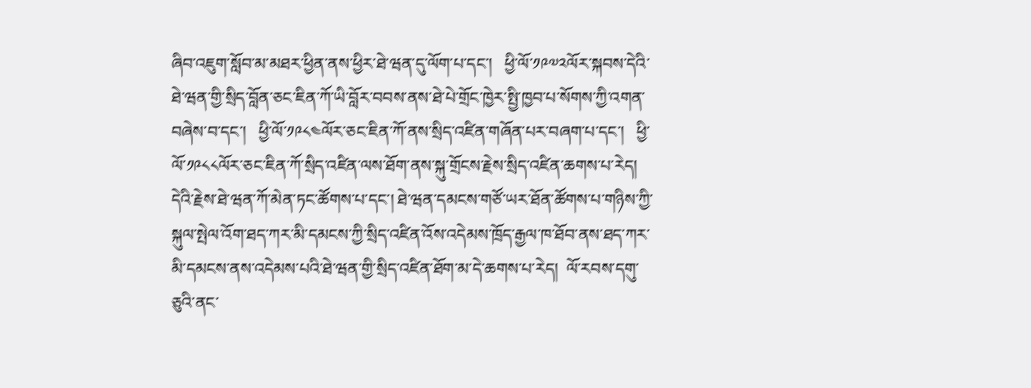ཞིབ་འཇུག་སློབ་མ་མཐར་ཕྱིན་ནས་ཕྱིར་ཐེ་ཝན་དུ་ལོག་པ་དང་།   ཕྱི་ལོ་༡༩༧༢ལོར་སྐབས་དེའི་ཐེ་ཝན་གྱི་སྲིད་བློན་ཅང་ཇིན་ཀོ་ཡི་བློར་བབས་ནས་ཐེ་པེ་གྲོང་ཁྱེར་སྤྱི་ཁྱབ་པ་སོགས་ཀྱི་འགན་བཞེས་བ་དང་།   ཕྱི་ལོ་༡༩༨༤ལོར་ཅང་ཇིན་ཀོ་ནས་སྲིད་འཛིན་གཞོན་པར་བཞག་པ་དང་།   ཕྱི་ལོ་༡༩༨༨ལོར་ཅང་ཇིན་ཀོ་སྲིད་འཛིན་ལས་ཐོག་ནས་སྐུ་གྲོངས་རྗེས་སྲིད་འཛིན་ཆགས་པ་རེད།   དེའི་རྗེས་ཐེ་ཝན་ཀོ་མེན་ཏང་ཚོགས་པ་དང་། ཐེ་ཝན་དམངས་གཙོ་ཡར་ཐོན་ཚོགས་པ་གཉིས་ཀྱི་སྐུལ་སྤེལ་འོག་ཐད་ཀར་མི་དམངས་ཀྱི་སྲིད་འཛིན་འོས་འདེམས་ཁྲོད་རྒྱལ་ཁ་ཐོབ་ནས་ཐད་ཀར་མི་དམངས་ནས་འདེམས་པའི་ཐེ་ཝན་གྱི་སྲིད་འཛིན་ཐོག་མ་དེ་ཆགས་པ་རེད།  ལོ་རབས་དགུ་ཅུའི་ནང་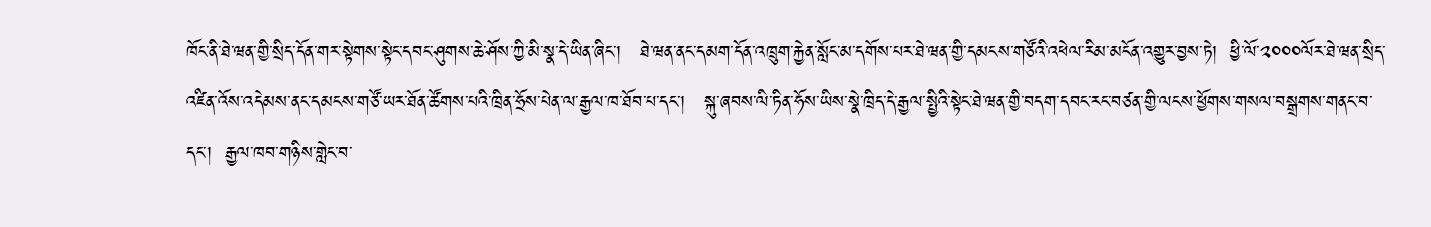ཁོང་ནི་ཐེ་ཝན་གྱི་སྲིད་དོན་གར་སྟེགས་སྟེང་དབང་ཤུགས་ཆེ་ཤོས་ཀྱི་མི་སྣ་དེ་ཡིན་ཞིང་།   ཐེ་ཝན་ནང་དམག་དོན་འཁྲུག་རྐྱེན་སློང་མ་དགོས་པར་ཐེ་ཝན་གྱི་དམངས་གཙོའི་འཕེལ་རིམ་མངོན་འགྱུར་བྱས་ཏེ།  ཕྱི་ལོ་༢༠༠༠ལོར་ཐེ་ཝན་སྲིད་འཛིན་འོས་འདེམས་ནང་དམངས་གཙོ་ཡར་ཐོན་ཚོགས་པའི་ཁྲིན་ཧྲོས་པེན་ལ་རྒྱལ་ཁ་ཐོབ་པ་དང་།   སྐུ་ཞབས་ལི་ཏིན་ཧོས་ཡིས་སྣེ་ཁྲིད་དེ་རྒྱལ་སྤྱིའི་སྟེང་ཐེ་ཝན་གྱི་བདག་དབང་རང་བཙན་གྱི་ལངས་ཕྱོགས་གསལ་བསྒྲགས་གནང་བ་དང་།  རྒྱལ་ཁབ་གཉིས་གླེང་བ་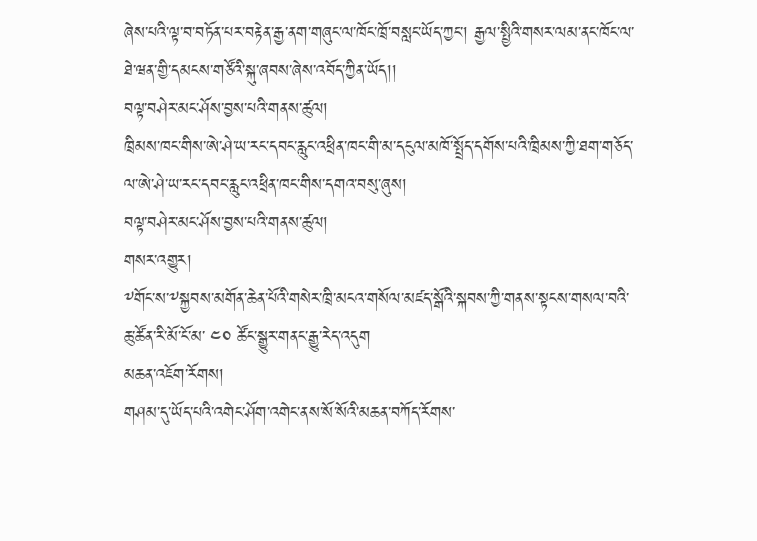ཞེས་པའི་ལྟ་བ་བཏོན་པར་བརྟེན་རྒྱ་ནག་གཞུང་ལ་ཁོང་ཁྲོ་བསླང་ཡོད་ཀྱང་། རྒྱལ་སྤྱིའི་གསར་ལམ་ནང་ཁོང་ལ་ཐེ་ཝན་གྱི་དམངས་གཙོའི་སྐུ་ཞབས་ཞེས་འབོད་ཀྱིན་ཡོད།།
བལྟ་བཤེར་མང་ཤོས་བྱས་པའི་གནས་ཚུལ།
ཁྲིམས་ཁང་གིས་ཨེ་ཤེ་ཡ་རང་དབང་རླུང་འཕྲིན་ཁང་གི་མ་དངུལ་མཁོ་སྤྲོད་དགོས་པའི་ཁྲིམས་ཀྱི་ཐག་གཅོད་ལ་ཨེ་ཤེ་ཡ་རང་དབང་རླུང་འཕྲིན་ཁང་གིས་དགའ་བསུ་ཞུས།
བལྟ་བཤེར་མང་ཤོས་བྱས་པའི་གནས་ཚུལ།
གསར་འགྱུར།
༸གོང་ས་༸སྐྱབས་མགོན་ཆེན་པོའི་གསེར་ཁྲི་མངའ་གསོལ་མཛད་སྒོའི་སྐབས་ཀྱི་གནས་སྟངས་གསལ་བའི་ཆུ་ཚོན་རི་མོ་ངོ་མ་ ༤༠ ཚོང་སྒྱུར་གནང་རྒྱུ་རེད་འདུག
མཆན་འཇོག་རོགས།
གཤམ་དུ་ཡོད་པའི་འགེང་ཤོག་འགེང་ནས་སོ་སོའི་མཆན་བཀོད་རོགས་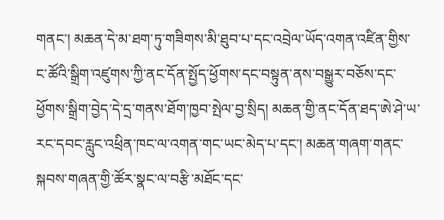གནང་། མཆན་དེ་མ་ཐག་ཏུ་གཟིགས་མི་ཐུབ་པ་དང་འབྲེལ་ཡོད་འགན་འཛིན་གྱིས་ང་ཚོའི་སྒྲིག་འཛུགས་ཀྱི་ནང་དོན་སྤྱོད་ཕྱོགས་དང་བསྟུན་ནས་བསྒྱུར་བཅོས་དང་ཕྱོགས་སྒྲིག་བྱེད་དེ་དྲ་གནས་ཐོག་ཁྱབ་སྤེལ་བྱ་སྲིད། མཆན་གྱི་ནང་དོན་ཐད་ཨེ་ཤེ་ཡ་རང་དབང་རླུང་འཕྲིན་ཁང་ལ་འགན་གང་ཡང་མེད་པ་དང་། མཆན་གཞག་གནང་སྐབས་གཞན་གྱི་ཚོར་སྣང་ལ་བརྩི་མཐོང་དང་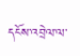དངོས་འབྲེལ་ལ་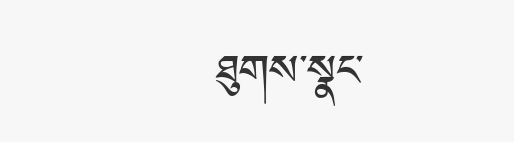ཐུགས་སྣང་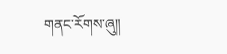གནང་རོགས་ཞུ༎